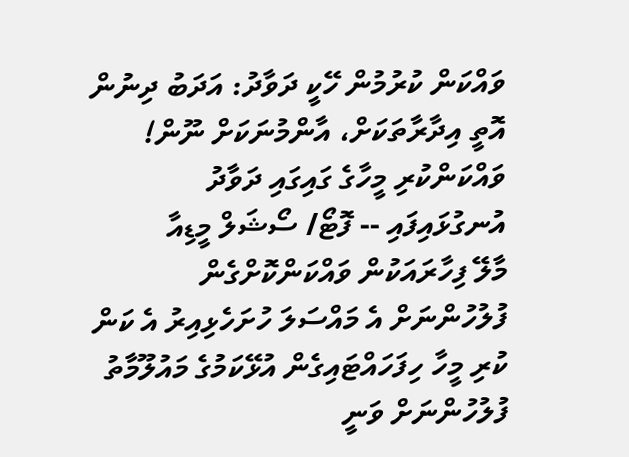ވައްކަން ކުރުމުން ހޭކީ ދަވާދު: އަދަބު ދިނުން އޮތީ އިދާރާތަކަށް، އާންމުނަކަށް ނޫން!
ވައްކަންކުރި މީހާގެ ގައިގައި ދަވާދު އުނގުޅައިފައި -- ފޮޓޯ/ ސޯޝަލް މީޑިއާ
މާލޭ ފިހާރައަކުން ވައްކަންކޮށްގެން ފުލުހުންނަށް އެ މައްސަލަ ހުށަހެޅިއިރު އެ ކަން ކުރި މީހާ ހިފަހައްޓައިގެން އުޅޭކަމުގެ މައުލޫމާތު ފުލުހުންނަށް ވަނީ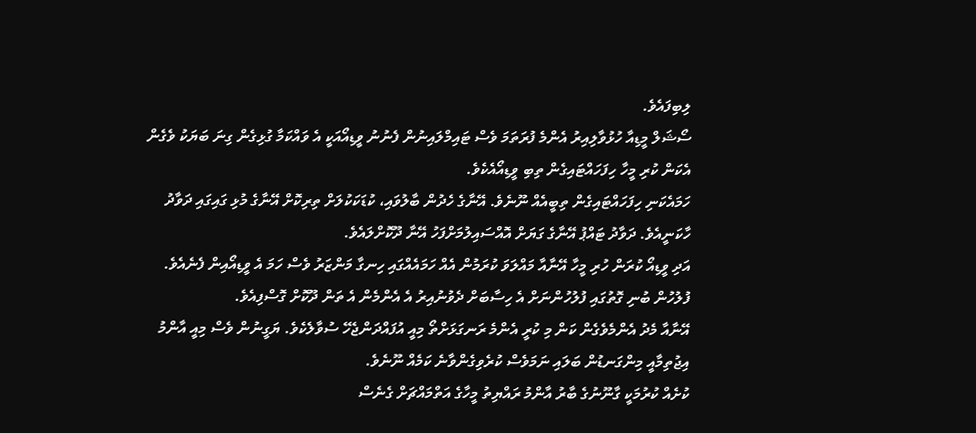ލިބިފައެވެ.
ސޯޝަލް މީޑިއާ ހުޅުވާލިއިރު އެންމެ ފުރަތަމަ ވެސް ޓައިމްލައިނުން ފެނުނު ވީޑިއޯއަކީ އެ ވައްކަމާ ގުޅިގެން ގިނަ ބަޔަކު ވެގެން އެކަން ކުރި މީހާ ހިފަހައްޓައިގެން ތިބި ވީޑިއޯއެކެވެ.
ހަމައެކަނި ހިފަހައްޓައިގެން ތިބީއެއް ނޫނެވެ. އޭނާގެ ހެދުން ބާލުވައި، ކުޑަކަކުލަށް ތިރިކޮށް އޭނާގެ މުޅި ގައިގައި ދަވާދު ހާކަނީއެވެ. ދަވާދު ޓައްޕު އޭނާގެ ގަޔަށް އޮއްސައިލުމަށްފަހު އޭނާ ދޫކޮށްލައެވެ.
އަދި ވީޑިއޯ ކުރަން ހުރި މީހާ އޭނާއާ މައްލަވަ ކުރަމުން އެއް ހަމައެއްގައި ހިނގާ މަންޒަރު ވެސް ހަމަ އެ ވީޑިއޯއިން ފެނެއެވެ.
ފުލުހުން ބުނި ގޮތުގައި ފުލުހުންނަށް އެ ހިސާބަށް ދެވުނުއިރު އެ އެންމެން އެ ތަން ދޫކޮށް ގޮސްފިއެވެ.
އޭނާއާ މެދު އެންމެވެގެން ކަން މި ކުރީ އެންމެ ރަނގަޅަށްތޯ މިއީ އުފައްދަންޖެހޭ ސުވާލެކެވެ. ޔަގީނުން ވެސް މިއީ އާންމު އިޖުތިމާއީ މިންގަނޑުން ބަލައި ނަމަވެސް ކުރެވިގެންވާނެ ކަމެއް ނޫނެވެ.
ކުށެއް ކުރުމަކީ ގާނޫނުގެ ބާރު އާންމު ރައްޔިތު މީހާގެ އަތްމައްޗަށް ގެނެސް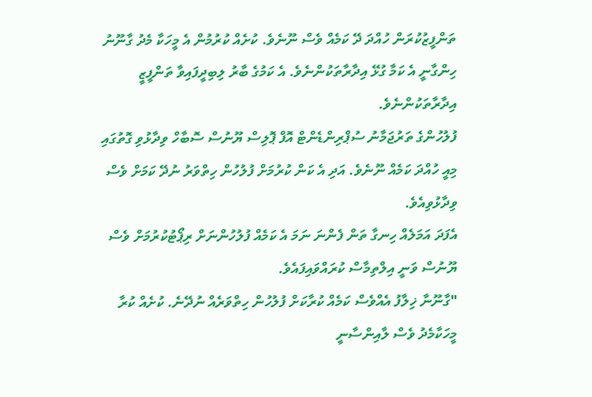ތަންފީޒުކުރަން ހުއްދަ ދޭ ކަމެއް ވެސް ނޫނެވެ. ކުށެއް ކުރުމުން އެ މީހަކާ މެދު ގާނޫނު ހިންގާނީ އެ ކަމާ ގުޅޭ އިދާރާތަކުންނެވެ. އެ ކަމުގެ ބާރު ލިބިދީފައިވާ ތަންފީޒީ އިދާރާތަކުންނެވެ.
ފުލުހުންގެ ތަރުޖަމާނު ސުޕްރިންޑެންޓް އޮފް ޕޮލިސް ޔޫނުސް ސޮބާހް ވިދާޅުވި ގޮތުގައި މިއީ ހުއްދަ ކަމެއް ނޫނެވެ. އަދި އެ ކަން ކުރުމަށް ފުލުހުން ހިތްވަރު ނުދޭ ކަމަށް ވެސް ވިދާޅުވިއެވެ.
އެފަދަ އަމަލެއް ހިނގާ ތަން ފެންނަ ނަމަ އެ ކަމެއް ފުލުހުންނަށް ރިޕޯޓުކުރުމަށް ވެސް ޔޫނުސް ވަނީ އިލްތިމާސް ކުރައްވައިފައެވެ.
"ގާނޫނާ ޚިލާފު އެއްވެސް ކަމެއް ކުރާކަށް ފުލުހުން ހިތްވަރެއް ނުދޭނެ. ކުށެއް ކުރާ މީހަކާމެދު ވެސް ލާއިންސާނީ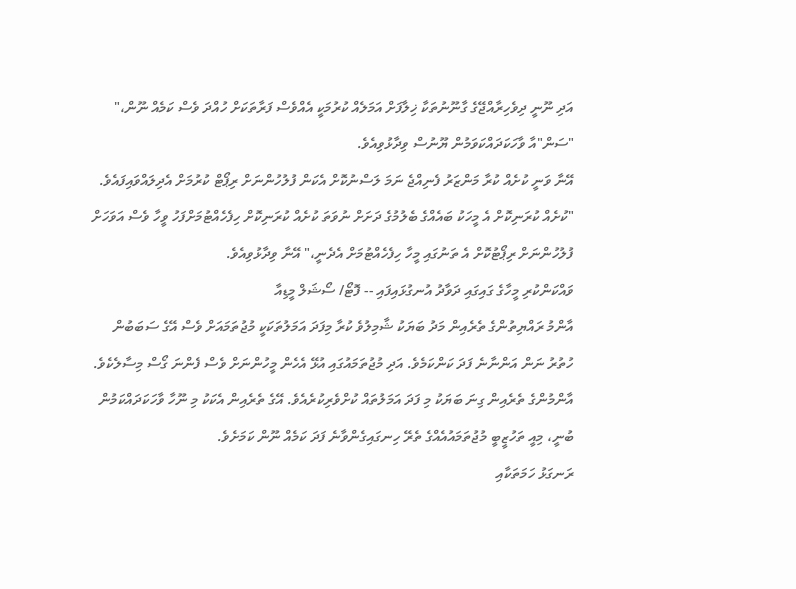އަދި ނޫނީ ދިވެހިރާއްޖޭގެ ގާނޫނުތަކާ ޚިލާފަށް އަމަލެއް ކުރުމަކީ އެއްވެސް ފަރާތަކަށް ހުއްދަ ވެސް ކަމެއް ނޫން،" "ސަން"އާ ވާހަކަދައްކަވަމުން ޔޫނުސް ވިދާޅުވިއެވެ.
އޭނާ ވަނީ ކުށެއް ކުރާ މަންޒަރު ފެނިއްޖެ ނަމަ ލަސްނުކޮށް އެކަން ފުލުހުންނަށް ރިޕޯޓް ކުރުމަށް އެދިލައްވައިފައެވެ.
"ކުށެއް ކުރަނިކޮށް އެ މީހަކު ބައެއްގެ ބެލުމުގެ ދަށަށް ނުވަތަ ކުށެއް ކުރަނިކޮށް ހިފެހެއްޓުމަށްފަހު ވީހާ ވެސް އަވަހަށް ފުލުހުންނަށް ރިޕޯޓުކޮށް އެ ތަނުގައި މީހާ ހިފެހެއްޓުމަށް އެދެނީ،" އޭނާ ވިދާޅުވިއެވެ.
ވައްކަންކުރި މީހާގެ ގައިގައި ދަވާދު އުނގުޅައިފައި -- ފޮޓޯ/ ސޯޝަލް މީޑިއާ
އާންމު ރައްޔިތުންގެ ތެރެއިން މަދު ބަޔަކު ޝާމިލުވެ ކުރާ މިފަދަ އަމަލުތަކަކީ މުޖުތަމައަށް ވެސް އޭގެ ސަބަބުން ހުތުރު ނަން އަންނާނެ ފަދަ ކަންކަމެވެ. އަދި މުޖުތަމައުގައި އުޅޭ އެހެން މީހުންނަށް ވެސް ފެންނަ ގޯސް މިސާލެކެވެ.
އާންމުންގެ ތެރެއިން ގިނަ ބަޔަކު މި ފަދަ އަމަލުތައް ކުށްވެރިކުރެއެވެ. އޭގެ ތެރެއިން އެކަކު މި ނޫހާ ވާހަކަދައްކަމުން ބުނީ، މިއީ ތަހުޒީބީ މުޖުތަމައުއެއްގެ ތެރޭ ހިނގައިގެންވާނެ ފަދަ ކަމެއް ނޫން ކަމަށެވެ.
ރަނގަޅު ހަމަތަކާއި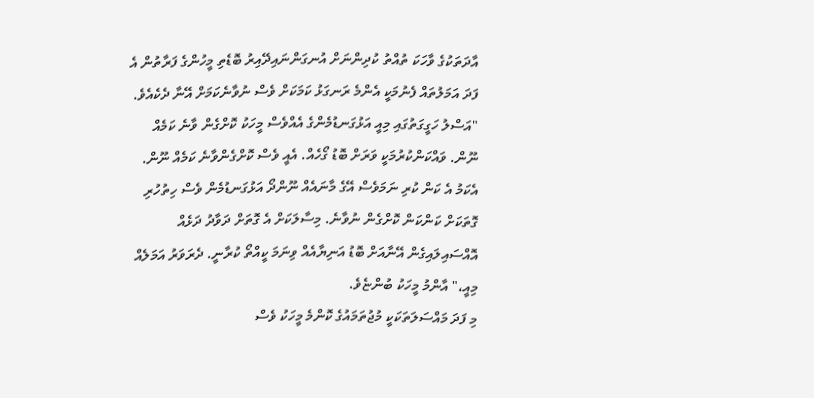އާދަތަކުގެ ވާހަކަ ތުއްތު ކުދިންނަށް އުނގަންނައިދޭއިރު ބޮޑެތި މީހުންގެ ފަރާތުން އެ ފަދަ އަމަލުތައް ފެނުމަކީ އެންމެ ރަނގަޅު ކަމަކަށް ވެސް ނުވާނެކަމަށް އޭނާ ދެކެއެވެ.
"އަސްލު ހަގީގަތުގައި މިއީ އަޅުގަނޑުމެންގެ އެއްވެސް މީހަކު ކޮށްގެން ވާނެ ކަމެއް ނޫން. ވައްކަންކުރުމަކީ ވަރަށް ބޮޑު ގޯހެއް. އެއީ ވެސް ކޮށްގެންވާނެ ކަމެއް ނޫން. އެކަމު އެ ކަން ކުރި ނަމަވެސް އޭގެ މާނައެއް ނޫންދޯ އަޅުގަނޑުމެން ވެސް ހިތުހުރި ގޮތަކަށް ކަންކަން ކޮށްގެން ނުވާނެ. މިސާލަކަށް އެ ގޮތަށް ދަވާދު ދަޅެއް އޮއްސައިލައިގެން އޭނާއަށް ބޮޑު އަނިޔާއެއް ވިނަމަ ކީއްތޯ ކުރާނީ. ދެރަވަރު އަމަލެއް މިއީ،" އާންމު މީހަކު ބުންޏެވެ.
މި ފަދަ މައްސަލަތަކަކީ މުޖުތަމައުގެ ކޮންމެ މީހަކު ވެސް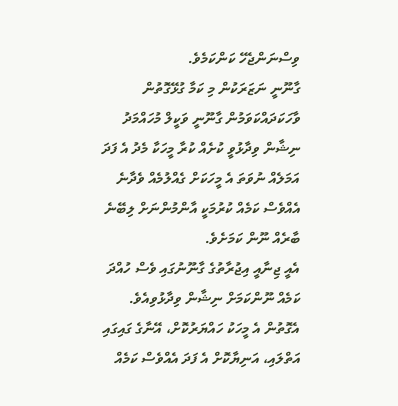ވިސްނަންޖެހޭ ކަންކަމެވެ.
ގާނޫނީ ނަޒަރަކުން މި ކަމާ ގުޅޭގޮތުން ވާހަކަދައްކަވަމުން ގާނޫނީ ވަކީލް މުހައްމަދު ނިޝާން ވިދާޅުވީ ކުށެއް ކުރާ މީހަކާ މެދު އެ ފަދަ އަމަލެއް ނުވަތަ އެ މީހަކަށް ގެއްލުމެއް ވެދާނެ އެއްވެސް ކަމެއް ކުރުމަކީ އާންމުންނަށް ލިބޭނެ ބާރެއް ނޫން ކަމަށެވެ.
އެއީ ޖިނާއީ އިޖުރާތުގެ ގާނޫނުގައި ވެސް ހުއްދަ ކަމެއް ނޫންކަމަށް ނިޝާން ވިދާޅުވިއެވެ.
އެގޮތުން އެ މީހަކު ހައްޔަރުކޮށް، އޭނާގެ ގައިގައި އަތްލައި، އަނިޔާކޮށް އެ ފަދަ އެއްވެސް ކަމެއް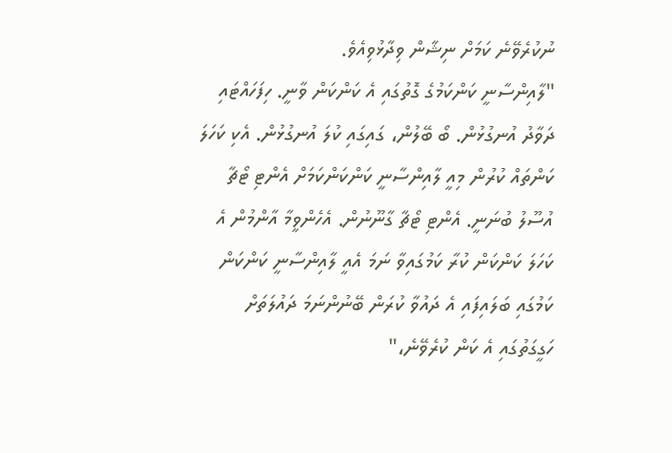ނުކުރެވޭނެ ކަމަށް ނިޝާން ވިދާޅުވިއެވެ.
"ލާއިންސާނީ ކަންކަމުގެ ގޮތުގައި އެ ކަންކަން ވާނީ. ހިފަހައްޓައި ދަވާދު އުނގުޅުން. ބޯ ބޭލުން، ގައިގައި ކުލަ އުނގުޅުން. އެކި ކަހަލަ ކަންތައް ކުރުން މިއީ ލާއިންސާނީ ކަންކަންކަމަށް އެންޓި ޓޯޗާ އުސޫލު ބުނަނީ. އެންޓި ޓޯޗާ ގާނޫނުން. އެހެންވީމާ އާންމުން އެ ކަހަލަ ކަންކަން ކުރާ ކަމުގައިވާ ނަމަ އެއީ ލާއިންސާނީ ކަންކަން ކަމުގައި ބަލައިފައި އެ ދައުވާ ކުރަން ބޭނުންނަމަ ދައުލަތަށް ހަގީގަތުގައި އެ ކަން ކުރެވޭނެ،"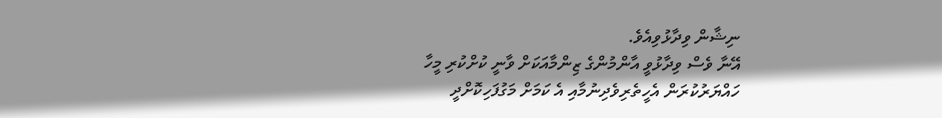ނިޝާން ވިދާޅުވިއެވެ.
އޭނާ ވެސް ވިދާޅުވީ އާންމުންގެ ޒިންމާއަކަށް ވާނީ ކުށްކުރި މީހާ ހައްޔަރުކުރަން އެހީތެރިވެދިނުމާއި އެ ކަމަށް މަގުފަހިކޮށްދީ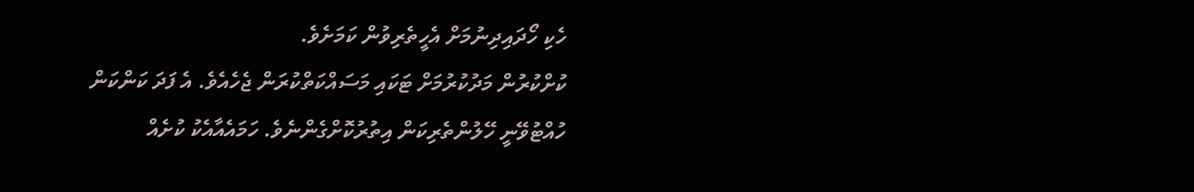ހެކި ހޯދައިދިނުމަށް އެހީތެރިވުން ކަމަށެވެ.
ކުށްކުރުން މަދުކުރުމަށް ޓަކައި މަސައްކަތްކުރަން ޖެހެއެވެ. އެ ފަދަ ކަންކަން ހުއްޓުވޭނީ ހޭލުންތެރިކަން އިތުރުކޮށްގެންނެވެ. ހަމައެއާއެކު ކުށެއް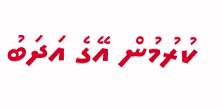ކުރުމުން އޭގެ އަދަބު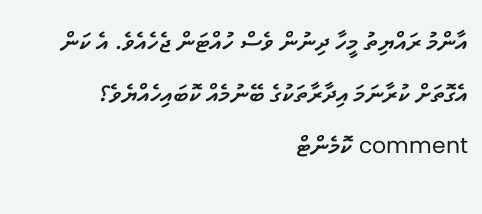އާންމު ރައްޔިތު މީހާ ދިނުން ވެސް ހުއްޓަން ޖެހެއެވެ. އެ ކަން އެގޮތަށް ކުރާނަމަ އިދާރާތަކުގެ ބޭނުމެއް ކޮބައިހެއްޔެވެ؟
comment ކޮމެންޓް